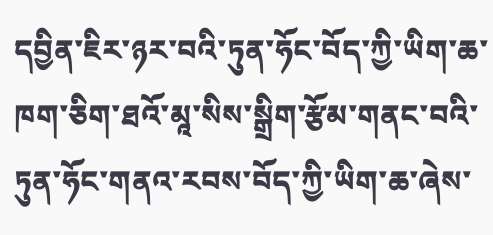དབྱིན་ཇིར་ཉར་བའི་ཏུན་ཧོང་བོད་ཀྱི་ཡིག་ཆ་ཁག་ཅིག་ཐའོ་མཱ་སིས་སྒྲིག་རྩོམ་གནང་བའི་ཏུན་ཧོང་གནའ་རབས་བོད་ཀྱི་ཡིག་ཆ་ཞེས་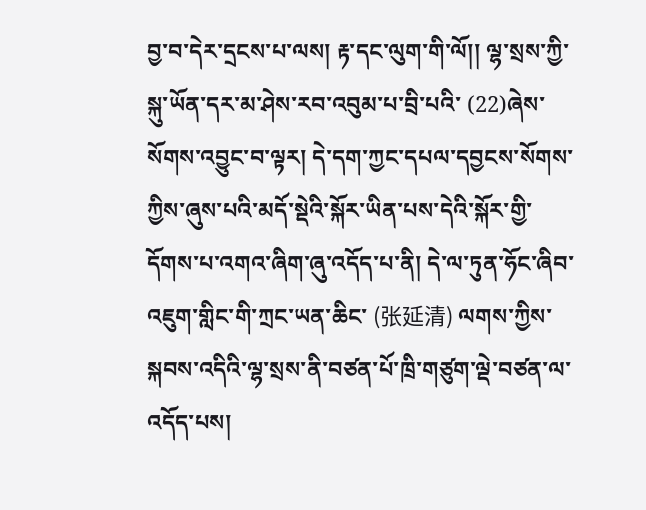བྱ་བ་དེར་དྲངས་པ་ལས། རྟ་དང་ལུག་གི་ལོ།། ལྷ་སྲས་ཀྱི་སྐུ་ཡོན་དར་མ་ཤེས་རབ་འབུམ་པ་བྲི་པའི་ (22)ཞེས་སོགས་འབྱུང་བ་ལྟར། དེ་དག་ཀྱང་དཔལ་དབྱངས་སོགས་ཀྱིས་ཞུས་པའི་མདོ་སྡེའི་སྐོར་ཡིན་པས་དེའི་སྐོར་གྱི་དོགས་པ་འགའ་ཞིག་ཞུ་འདོད་པ་ནི། དེ་ལ་ཏུན་ཧོང་ཞིབ་འཇུག་གླིང་གི་ཀྲང་ཡན་ཆིང་ (张延清) ལགས་ཀྱིས་སྐབས་འདིའི་ལྷ་སྲས་ནི་བཙན་པོ་ཁྲི་གཙུག་ལྡེ་བཙན་ལ་འདོད་པས།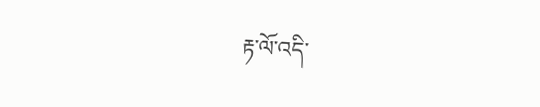རྟ་ལོ་འདི་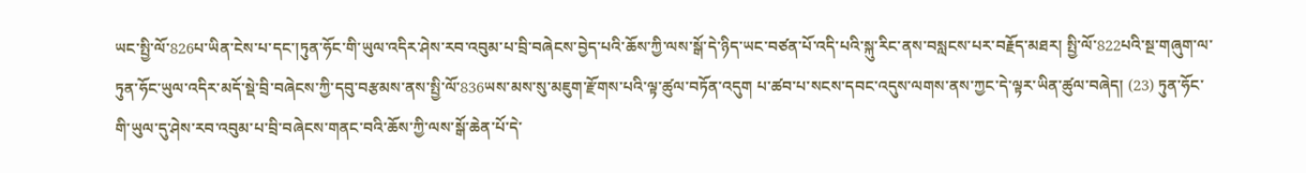ཡང་སྤྱི་ལོ་826པ་ཡིན་ངེས་པ་དང་།ཏུན་ཧོང་གི་ཡུལ་འདིར་ཤེས་རབ་འབུམ་པ་བྲི་བཞེངས་བྱེད་པའི་ཆོས་ཀྱི་ལས་སྒོ་དེ་ཉིད་ཡང་བཙན་པོ་འདི་པའི་སྐུ་རིང་ནས་བསླངས་པར་བརྗོད་མཐར། སྤྱི་ལོ་822པའི་སྔ་གཞུག་ལ་ཏུན་ཧོང་ཡུལ་འདིར་མདོ་སྡེ་བྲི་བཞེངས་ཀྱི་དབུ་བརྩམས་ནས་སྤྱི་ལོ་836ཡས་མས་སུ་མཇུག་རྫོགས་པའི་ལྟ་ཚུལ་བཏོན་འདུག པ་ཚབ་པ་སངས་དབང་འདུས་ལགས་ནས་ཀྱང་དེ་ལྟར་ཡིན་ཚུལ་བཞེད། (23) ཏུན་ཧོང་གི་ཡུལ་དུ་ཤེས་རབ་འབུམ་པ་བྲི་བཞེངས་གནང་བའི་ཆོས་ཀྱི་ལས་སྒོ་ཆེན་པོ་དེ་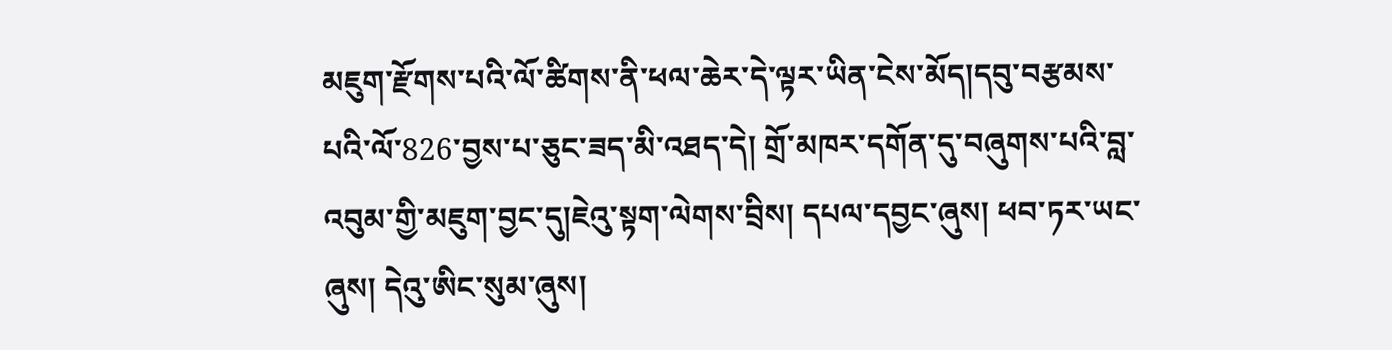མཇུག་རྫོགས་པའི་ལོ་ཚིགས་ནི་ཕལ་ཆེར་དེ་ལྟར་ཡིན་ངེས་མོད།དབུ་བརྩམས་པའི་ལོ་826་བྱས་པ་ཅུང་ཟད་མི་འཐད་དེ། གྲོ་མཁར་དགོན་དུ་བཞུགས་པའི་བླ་འབུམ་གྱི་མཇུག་བྱང་དུ།ཇེའུ་སྟག་ལེགས་བྲིས། དཔལ་དབྱང་ཞུས། ཕབ་ཏར་ཡང་ཞུས། དེའུ་ཨིང་སུམ་ཞུས།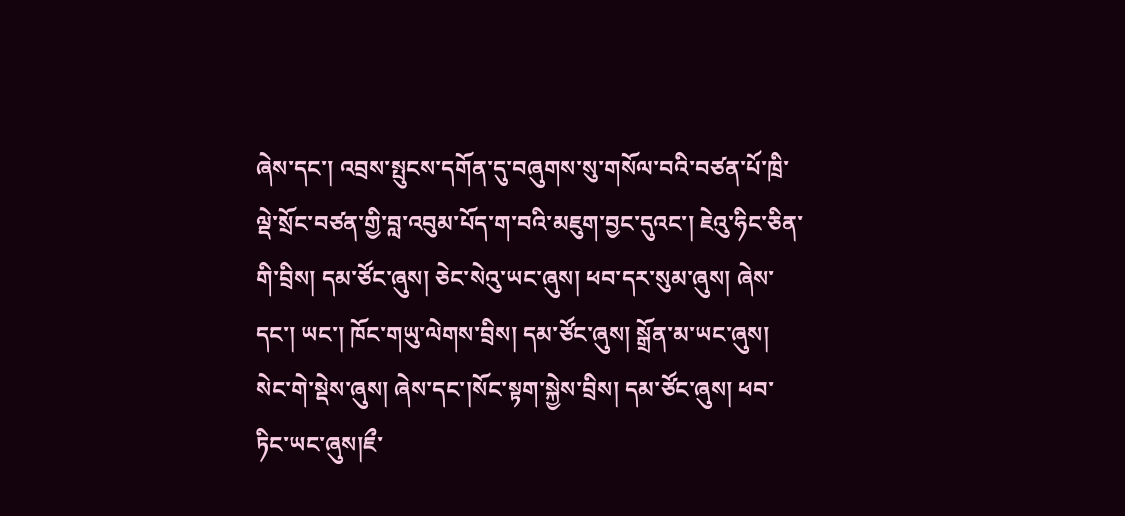ཞེས་དང་། འབྲས་སྤུངས་དགོན་དུ་བཞུགས་སུ་གསོལ་བའི་བཙན་པོ་ཁྲི་ལྡེ་སྲོང་བཙན་གྱི་བླ་འབུམ་པོད་ག་བའི་མཇུག་བྱང་དུའང་། ཇེའུ་ཧིང་ཅིན་གི་བྲིས། དམ་ཙོང་ཞུས། ཅེང་སེའུ་ཡང་ཞུས། ཕབ་དར་སུམ་ཞུས། ཞེས་དང་། ཡང་། ཁོང་གཡུ་ལེགས་བྲིས། དམ་ཙོང་ཞུས། སྒྲོན་མ་ཡང་ཞུས། སེང་གེ་སྡེས་ཞུས། ཞེས་དང་།སོང་སྟག་སྐྱེས་བྲིས། དམ་ཙོང་ཞུས། ཕབ་ཏིང་ཡང་ཞུས།ཇྀ་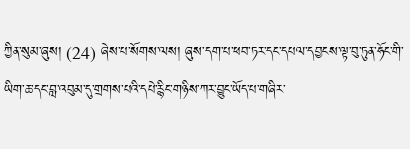ཀྱིན་སུམ་ཞུས། (24) ཞེས་པ་སོགས་ལས། ཞུས་དག་པ་ཕབ་ཏར་དང་དཔལ་དབྱངས་ལྟ་བུ་ཏུན་ཧོང་གི་ཡིག་ཆ་དང་བླ་འབུམ་དུ་གྲགས་པའི་དཔེ་རྙིང་གཉིས་ཀར་བྱུང་ཡོད་པ་གཞིར་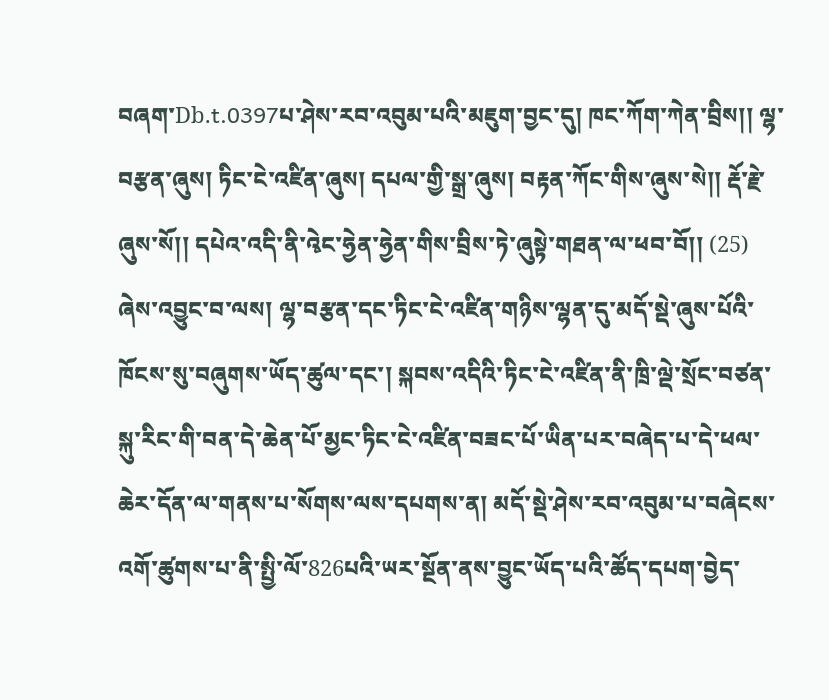བཞག་Db.t.0397པ་ཤེས་རབ་འབུམ་པའི་མཇུག་བྱང་དུ། ཁང་ཀོག་ཀེན་བྲིས།། ལྷ་བརྩན་ཞུས། ཏིང་ངེ་འཛིན་ཞུས། དཔལ་གྱི་སྒྲ་ཞུས། བརྟན་ཀོང་གིས་ཞུས་སེ།། རྡོ་རྗེ་ཞུས་སོ།། དཔེའ་འདི་ནི་འྭེང་ཧྱེན་ཧྱེན་གིས་བྲིས་ཏེ་ཞུསྟེ་གཐན་ལ་ཕབ་བོ།། (25) ཞེས་འབྱུང་བ་ལས། ལྷ་བརྩན་དང་ཏིང་ངེ་འཛིན་གཉིས་ལྷན་དུ་མདོ་སྡེ་ཞུས་པོའི་ཁོངས་སུ་བཞུགས་ཡོད་ཚུལ་དང་། སྐབས་འདིའི་ཏིང་ངེ་འཛིན་ནི་ཁྲི་ལྡེ་སྲོང་བཙན་སྐུ་རིང་གི་བན་དེ་ཆེན་པོ་མྱང་ཏིང་ངེ་འཛིན་བཟང་པོ་ཡིན་པར་བཞེད་པ་དེ་ཕལ་ཆེར་དོན་ལ་གནས་པ་སོགས་ལས་དཔགས་ན། མདོ་སྡེ་ཤེས་རབ་འབུམ་པ་བཞེངས་འགོ་ཚུགས་པ་ནི་སྤྱི་ལོ་826པའི་ཡར་སྔོན་ནས་བྱུང་ཡོད་པའི་ཚོད་དཔག་བྱེད་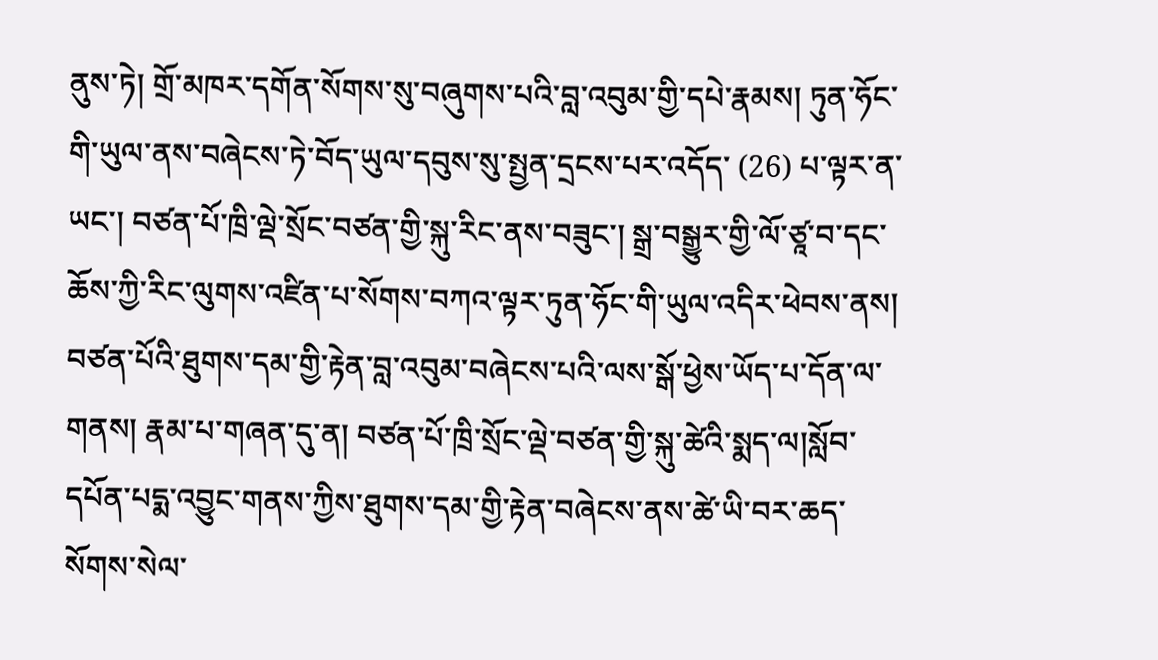ནུས་ཏེ། གྲོ་མཁར་དགོན་སོགས་སུ་བཞུགས་པའི་བླ་འབུམ་གྱི་དཔེ་རྣམས། ཏུན་ཧོང་གི་ཡུལ་ནས་བཞེངས་ཏེ་བོད་ཡུལ་དབུས་སུ་སྤྱན་དྲངས་པར་འདོད་ (26) པ་ལྟར་ན་ཡང་། བཙན་པོ་ཁྲི་ལྡེ་སྲོང་བཙན་གྱི་སྐུ་རིང་ནས་བཟུང་། སྒྲ་བསྒྱུར་གྱི་ལོ་ཙཱ་བ་དང་ཆོས་ཀྱི་རིང་ལུགས་འཛིན་པ་སོགས་བཀའ་ལྟར་ཏུན་ཧོང་གི་ཡུལ་འདིར་ཕེབས་ནས། བཙན་པོའི་ཐུགས་དམ་གྱི་རྟེན་བླ་འབུམ་བཞེངས་པའི་ལས་སྒོ་ཕྱེས་ཡོད་པ་དོན་ལ་གནས། རྣམ་པ་གཞན་དུ་ན། བཙན་པོ་ཁྲི་སྲོང་ལྡེ་བཙན་གྱི་སྐུ་ཚེའི་སྨད་ལ།སློབ་དཔོན་པདྨ་འབྱུང་གནས་ཀྱིས་ཐུགས་དམ་གྱི་རྟེན་བཞེངས་ནས་ཚེ་ཡི་བར་ཆད་སོགས་སེལ་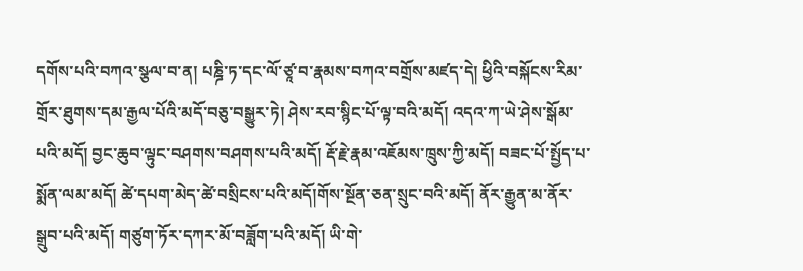དགོས་པའི་བཀའ་སྩལ་བ་ན། པཎྜི་ཏ་དང་ལོ་ཙཱ་བ་རྣམས་བཀའ་བགྲོས་མཛད་དེ། ཕྱིའི་བསྐོངས་རིམ་གྲོར་ཐུགས་དམ་རྒྱལ་པོའི་མདོ་བཅུ་བསྒྱུར་ཏེ། ཤེས་རབ་སྙིང་པོ་ལྟ་བའི་མདོ། འདའ་ཀ་ཡེ་ཤེས་སྒོམ་པའི་མདོ། བྱང་ཆུབ་ལྟུང་བཤགས་བཤགས་པའི་མདོ། རྡོ་རྗེ་རྣམ་འཇོམས་ཁྲུས་ཀྱི་མདོ། བཟང་པོ་སྤྱོད་པ་སྨོན་ལམ་མདོ། ཚེ་དཔག་མེད་ཚེ་བསྲིངས་པའི་མདོ།གོས་སྔོན་ཅན་སྲུང་བའི་མདོ། ནོར་རྒྱུན་མ་ནོར་སྒྲུབ་པའི་མདོ། གཙུག་ཏོར་དཀར་མོ་བཟློག་པའི་མདོ། ཡི་གེ་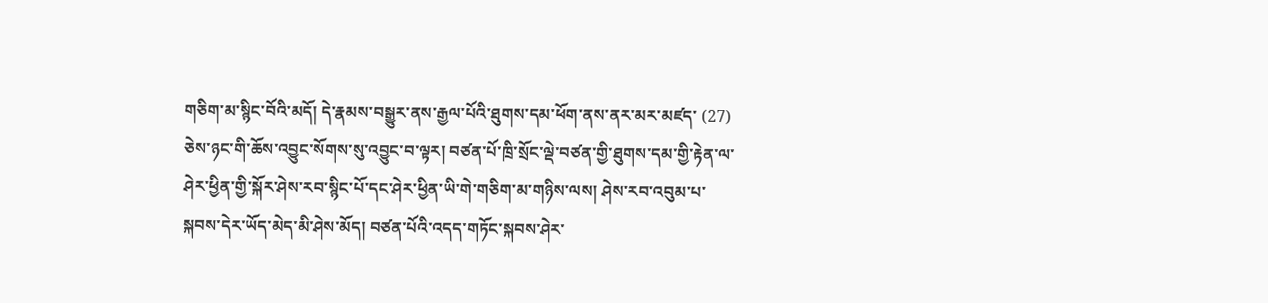གཅིག་མ་སྙིང་བོའི་མདོ། དེ་རྣམས་བསྒྱུར་ནས་རྒྱལ་པོའི་ཐུགས་དམ་ཕོག་ནས་ནར་མར་མཛད་ (27) ཅེས་ཉང་གི་ཆོས་འབྱུང་སོགས་སུ་འབྱུང་བ་ལྟར། བཙན་པོ་ཁྲི་སྲོང་ལྡེ་བཙན་གྱི་ཐུགས་དམ་གྱི་རྟེན་ལ་ཤེར་ཕྱིན་གྱི་སྐོར་ཤེས་རབ་སྙིང་པོ་དང་ཤེར་ཕྱིན་ཡི་གེ་གཅིག་མ་གཉིས་ལས། ཤེས་རབ་འབུམ་པ་སྐབས་དེར་ཡོད་མེད་མི་ཤེས་མོད། བཙན་པོའི་འདད་གཏོང་སྐབས་ཤེར་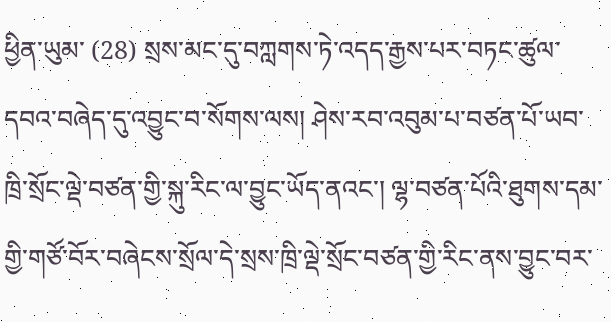ཕྱིན་ཡུམ་ (28) སྲས་མང་དུ་བཀླགས་ཏེ་འདད་རྒྱས་པར་བཏང་ཚུལ་དབའ་བཞེད་དུ་འབྱུང་བ་སོགས་ལས། ཤེས་རབ་འབུམ་པ་བཙན་པོ་ཡབ་ཁྲི་སྲོང་ལྡེ་བཙན་གྱི་སྐུ་རིང་ལ་བྱུང་ཡོད་ནའང་། ལྷ་བཙན་པོའི་ཐུགས་དམ་གྱི་གཙོ་བོར་བཞེངས་སྲོལ་དེ་སྲས་ཁྲི་ལྡེ་སྲོང་བཙན་གྱི་རིང་ནས་བྱུང་བར་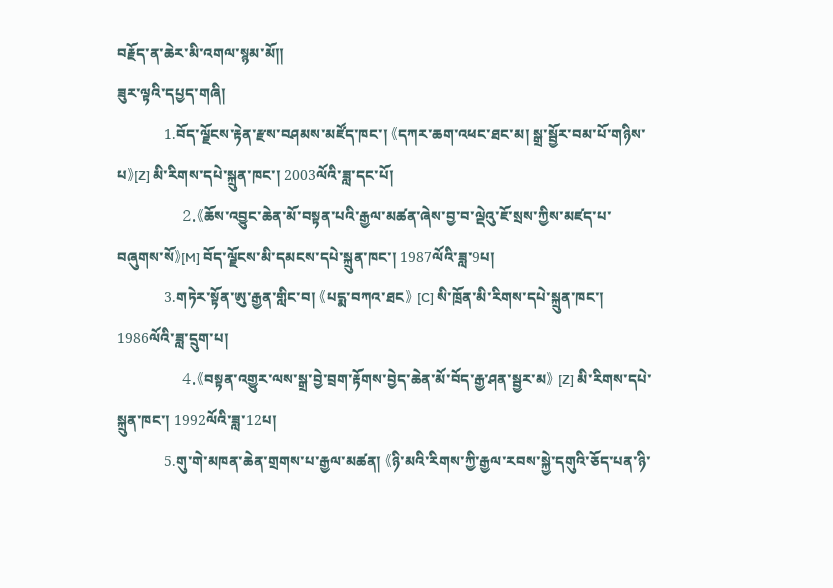བརྗོད་ན་ཆེར་མི་འགལ་སྙམ་མོ༎
ཟུར་ལྟའི་དཔྱད་གཞི།
             1.བོད་ལྗོངས་རྟེན་རྫས་བཤམས་མཛོད་ཁང་། 《དཀར་ཆག་འཕང་ཐང་མ། སྒྲ་སྦྱོར་བམ་པོ་གཉིས་པ》[Z] མི་རིགས་དཔེ་སྐྲུན་ཁང་། 2003ལོའི་ཟླ་དང་པོ།
             2.《ཆོས་འབྱུང་ཆེན་མོ་བསྟན་པའི་རྒྱལ་མཚན་ཞེས་བྱ་བ་ལྡེའུ་ཇོ་སྲས་ཀྱིས་མཛད་པ་བཞུགས་སོ》[M] བོད་ལྗོངས་མི་དམངས་དཔེ་སྐྲུན་ཁང་། 1987ལོའི་ཟླ་9པ།
             3.གཏེར་སྟོན་ཨུ་རྒྱན་གླིང་བ། 《པདྨ་བཀའ་ཐང》 [C] སི་ཁྲོན་མི་རིགས་དཔེ་སྐྲུན་ཁང་། 1986ལོའི་ཟླ་དྲུག་པ།
             4.《བསྟན་འགྱུར་ལས་སྒྲ་བྱེ་བྲག་རྟོགས་བྱེད་ཆེན་མོ་བོད་རྒྱ་ཤན་སྦྱར་མ》 [Z] མི་རིགས་དཔེ་སྐྲུན་ཁང་། 1992ལོའི་ཟླ་12པ།
             5.གུ་གེ་མཁན་ཆེན་གྲགས་པ་རྒྱལ་མཚན། 《ཉི་མའི་རིགས་ཀྱི་རྒྱལ་རབས་སྐྱེ་དགུའི་ཅོད་པན་ཉི་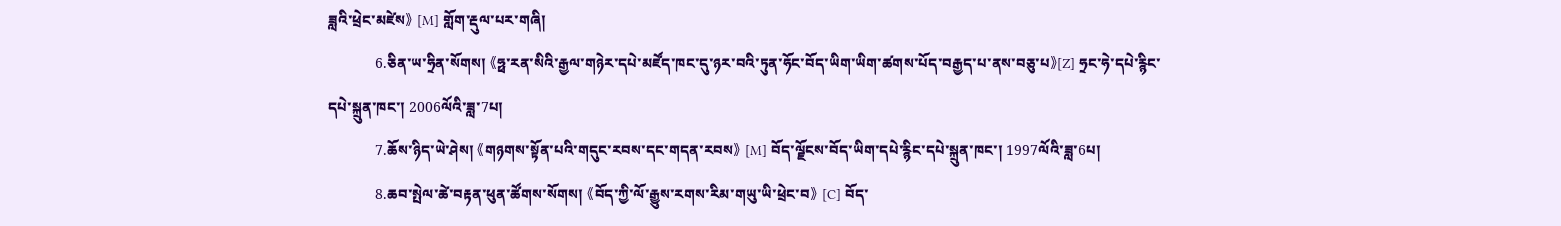ཟླའི་ཕྲེང་མཛེས》 [M] གློག་རྡུལ་པར་གཞི།
             6.ཅིན་ཡ་ཧྲིན་སོགས། 《ཧྥ་རན་སིའི་རྒྱལ་གཉེར་དཔེ་མཛོད་ཁང་དུ་ཉར་བའི་ཏུན་ཧོང་བོད་ཡིག་ཡིག་ཚགས་པོད་བརྒྱད་པ་ནས་བཅུ་པ》[Z] ཧྲང་ཧེ་དཔེ་རྙིང་དཔེ་སྐྲུན་ཁང་། 2006ལོའི་ཟླ་7པ།
             7.ཆོས་ཉིད་ཡེ་ཤེས། 《གཉགས་སྟོན་པའི་གདུང་རབས་དང་གདན་རབས》 [M] བོད་ལྗོངས་བོད་ཡིག་དཔེ་རྙིང་དཔེ་སྐྲུན་ཁང་། 1997ལོའི་ཟླ་6པ།
             8.ཆབ་སྤེལ་ཚེ་བརྟན་ཕུན་ཚོགས་སོགས། 《བོད་ཀྱི་ལོ་རྒྱུས་རགས་རིམ་གཡུ་ཡི་ཕྲེང་བ》 [C] བོད་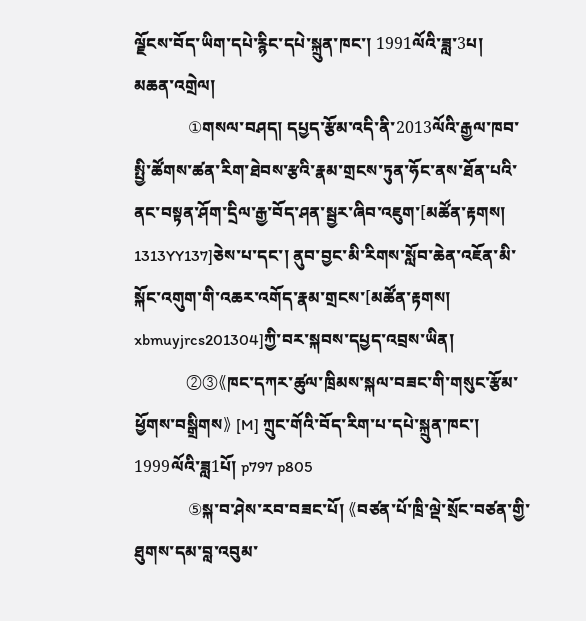ལྗོངས་བོད་ཡིག་དཔེ་རྙིང་དཔེ་སྐྲུན་ཁང་། 1991ལོའི་ཟླ་3པ།
མཆན་འགྲེལ།
             ①གསལ་བཤད། དཔྱད་རྩོམ་འདི་ནི་2013ལོའི་རྒྱལ་ཁབ་སྤྱི་ཚོགས་ཚན་རིག་ཐེབས་རྩའི་རྣམ་གྲངས་ཏུན་ཧོང་ནས་ཐོན་པའི་ནང་བསྟན་ཤོག་དྲིལ་རྒྱ་བོད་ཤན་སྦྱར་ཞིབ་འཇུག་[མཚོན་རྟགས། 1313YY137]ཅེས་པ་དང་། ནུབ་བྱང་མི་རིགས་སློབ་ཆེན་འཇོན་མི་སྐོང་འགུག་གི་འཆར་འགོད་རྣམ་གྲངས་[མཚོན་རྟགས། xbmuyjrcs201304]ཀྱི་བར་སྐབས་དཔྱད་འབྲས་ཡིན།
             ②③《ཁང་དཀར་ཚུལ་ཁྲིམས་སྐལ་བཟང་གི་གསུང་རྩོམ་ཕྱོགས་བསྒྲིགས》 [M] ཀྲུང་གོའི་བོད་རིག་པ་དཔེ་སྐྲུན་ཁང་། 1999ལོའི་ཟླ1པོ། p797 p805
             ⑤སྐ་བ་ཤེས་རབ་བཟང་པོ། 《བཙན་པོ་ཁྲི་ལྡེ་སྲོང་བཙན་གྱི་ཐུགས་དམ་བླ་འབུམ་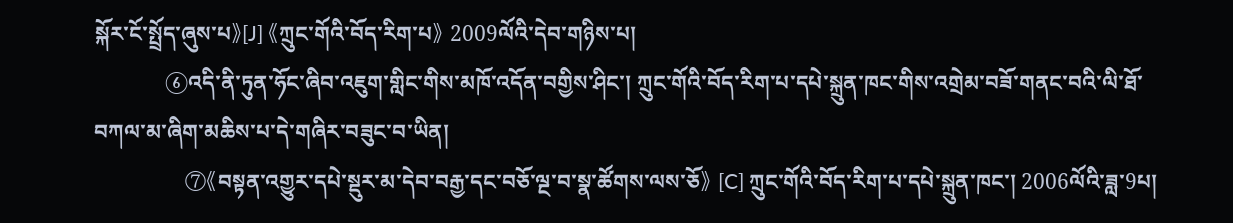སྐོར་ངོ་སྤྲོད་ཞུས་པ》[J] 《ཀྲུང་གོའི་བོད་རིག་པ》 2009ལོའི་དེབ་གཉིས་པ།
             ⑥འདི་ནི་ཏུན་ཧོང་ཞིབ་འཇུག་གླིང་གིས་མཁོ་འདོན་བགྱིས་ཤིང་། ཀྲུང་གོའི་བོད་རིག་པ་དཔེ་སྐྲུན་ཁང་གིས་འགྲེམ་བཟོ་གནང་བའི་ལི་ཐོ་བཀལ་མ་ཞིག་མཆིས་པ་དེ་གཞིར་བཟུང་བ་ཡིན།
             ⑦《བསྟན་འགྱུར་དཔེ་སྡུར་མ་དེབ་བརྒྱ་དང་བཅོ་ལྔ་བ་སྣ་ཚོགས་ལས་ཅོ》 [C] ཀྲུང་གོའི་བོད་རིག་པ་དཔེ་སྐྲུན་ཁང་། 2006ལོའི་ཟླ་9པ།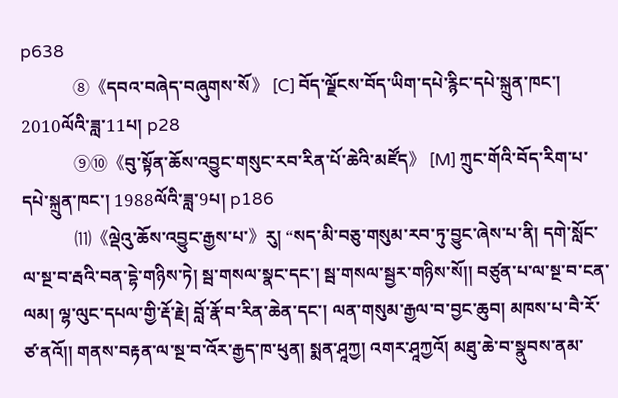p638
             ⑧《དབའ་བཞེད་བཞུགས་སོ》 [C] བོད་ལྗོངས་བོད་ཡིག་དཔེ་རྙིང་དཔེ་སྐྲུན་ཁང་། 2010ལོའི་ཟླ་11པ། p28
             ⑨⑩《བུ་སྟོན་ཆོས་འབྱུང་གསུང་རབ་རིན་པོ་ཆེའི་མཛོད》 [M] ཀྲུང་གོའི་བོད་རིག་པ་དཔེ་སྐྲུན་ཁང་། 1988ལོའི་ཟླ་9པ། p186
             ⑾《ལྡེའུ་ཆོས་འབྱུང་རྒྱས་པ་》རུ། “སད་མི་བཅུ་གསུམ་རབ་ཏུ་བྱུང་ཞེས་པ་ནི། དགེ་སློང་ལ་སྔ་བ་རྦའི་བན་དྷེ་གཉིས་ཏེ། སྦ་གསལ་སྣང་དང་། སྦ་གསལ་སྦྱར་གཉིས་སོ།། བཙུན་པ་ལ་སྔ་བ་ངན་ལམ། ལྷ་ལུང་དཔལ་གྱི་རྡོ་རྗེ། བློ་རྣོ་བ་རིན་ཆེན་དང་། ལན་གསུམ་རྒྱལ་བ་བྱང་ཆུབ། མཁས་པ་བཻ་རོ་ཙ་ནའོ།། གནས་བརྟན་ལ་སྔ་བ་འོར་རྒྱད་ཁ་ཕུན། སྨན་ཤཱཀྱ། འགར་ཤཱཀྱའོ། མཐུ་ཆེ་བ་སྣུབས་ནམ་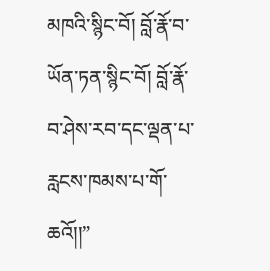མཁའི་སྙིང་བོ། བློ་རྣོ་བ་ཡོན་ཏན་སྙིང་བོ། བློ་རྣོ་བ་ཤེས་རབ་དང་ལྡན་པ་རླངས་ཁམས་པ་གོ་ཆའོ།།”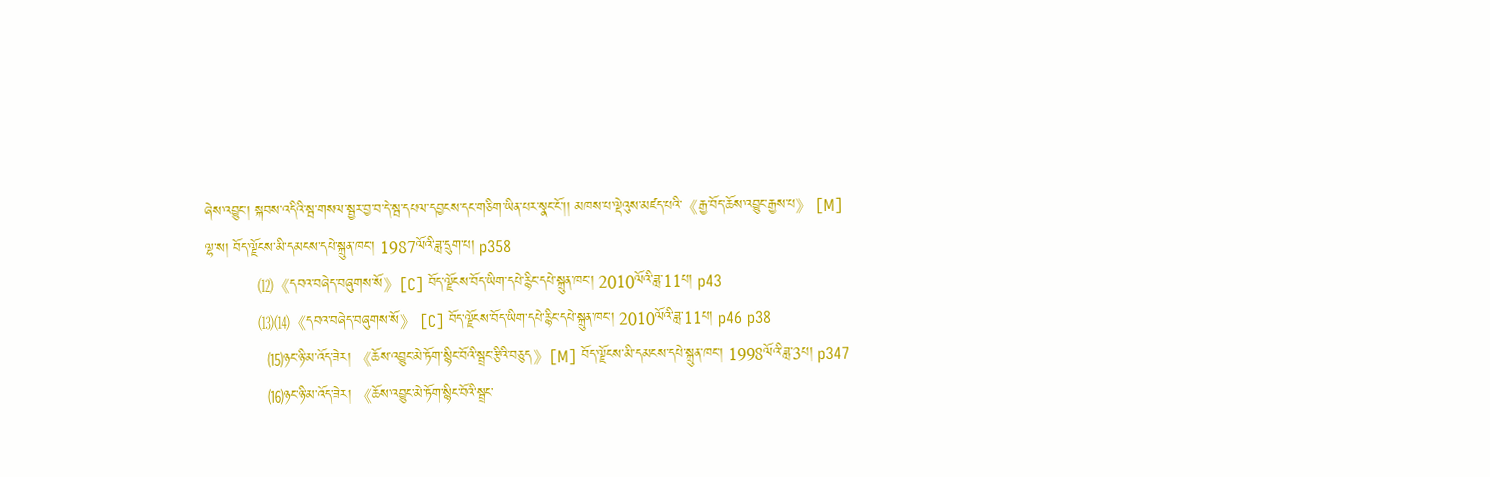ཞེས་འབྱུང་། སྐབས་འདིའི་སྦ་གསལ་སྦྱར་བྱ་བ་དེ་སྦ་དཔལ་དབྱངས་དང་གཅིག་ཡིན་པར་སྣང་ངོ་།། མཁས་པ་ལྡེའུས་མཛད་པའི་《རྒྱ་བོད་ཆོས་འབྱུང་རྒྱས་པ》 [M] ལྷ་ས། བོད་ལྗོངས་མི་དམངས་དཔེ་སྐྲུན་ཁང་། 1987ལོའི་ཟླ་དྲུག་པ། p358
             ⑿《དབའ་བཞེད་བཞུགས་སོ》[C] བོད་ལྗོངས་བོད་ཡིག་དཔེ་རྙིང་དཔེ་སྐྲུན་ཁང་། 2010ལོའི་ཟླ་11པ། p43
             ⒀⒁《དབའ་བཞེད་བཞུགས་སོ》 [C] བོད་ལྗོངས་བོད་ཡིག་དཔེ་རྙིང་དཔེ་སྐྲུན་ཁང་། 2010ལོའི་ཟླ་11པ། p46 p38
             ⒂ཉང་ཉི་མ་འོད་ཟེར། 《ཆོས་འབྱུང་མེ་ཏོག་སྙིང་བོའི་སྦྲང་རྩིའི་བཅུད》[M] བོད་ལྗོངས་མི་དམངས་དཔེ་སྐྲུན་ཁང་། 1998ལོའི་ཟླ་3པ། p347
             ⒃ཉང་ཉི་མ་འོད་ཟེར། 《ཆོས་འབྱུང་མེ་ཏོག་སྙིང་བོའི་སྦྲང་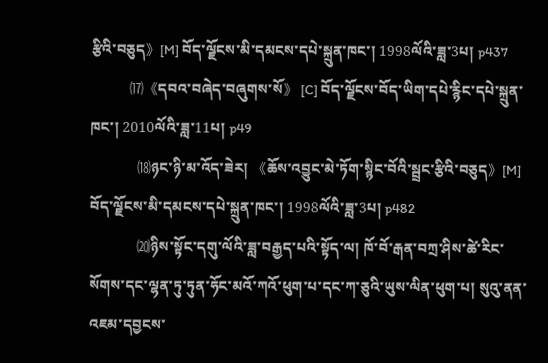རྩིའི་བཅུད》[M] བོད་ལྗོངས་མི་དམངས་དཔེ་སྐྲུན་ཁང་། 1998ལོའི་ཟླ་3པ། p437
             ⒄《དབའ་བཞེད་བཞུགས་སོ》 [C] བོད་ལྗོངས་བོད་ཡིག་དཔེ་རྙིང་དཔེ་སྐྲུན་ཁང་། 2010ལོའི་ཟླ་11པ། p49
             ⒅ཉང་ཉི་མ་འོད་ཟེར། 《ཆོས་འབྱུང་མེ་ཏོག་སྙིང་བོའི་སྦྲང་རྩིའི་བཅུད》[M] བོད་ལྗོངས་མི་དམངས་དཔེ་སྐྲུན་ཁང་། 1998ལོའི་ཟླ་3པ། p482
             ⒇ཉིས་སྟོང་དགུ་ལོའི་ཟླ་བརྒྱད་པའི་སྟོད་ལ། ཁོ་བོ་རྒན་བཀྲ་ཤིས་ཚེ་རིང་སོགས་དང་ལྷན་ཏུ་ཏུན་ཧོང་མའོ་ཀའོ་ཕུག་པ་དང་ཀ་ཅུའི་ཡུས་ལིན་ཕུག་པ། སུའུ་ནན་འཇམ་དབྱངས་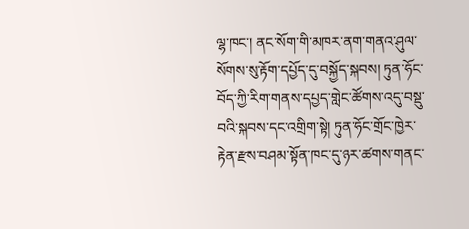ལྷ་ཁང་། ནང་སོག་གི་མཁར་ནག་གནའ་ཤུལ་སོགས་སུ་རྟོག་དཔྱོད་དུ་བསྐྱོད་སྐབས། ཏུན་ཧོང་བོད་ཀྱི་རིག་གནས་དཔྱད་གླེང་ཚོགས་འདུ་བསྡུ་བའི་སྐབས་དང་འགྲིག་སྟེ། ཏུན་ཧོང་གྲོང་ཁྱེར་རྟེན་རྫས་བཤམ་སྟོན་ཁང་དུ་ཉར་ཚགས་གནང་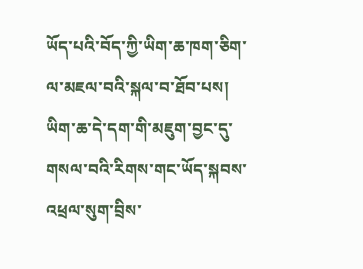ཡོད་པའི་བོད་ཀྱི་ཡིག་ཆ་ཁག་ཅིག་ལ་མཇལ་བའི་སྐལ་བ་ཐོབ་པས། ཡིག་ཆ་དེ་དག་གི་མཇུག་བྱང་དུ་གསལ་བའི་རིགས་གང་ཡོད་སྐབས་འཕྲལ་སུག་བྲིས་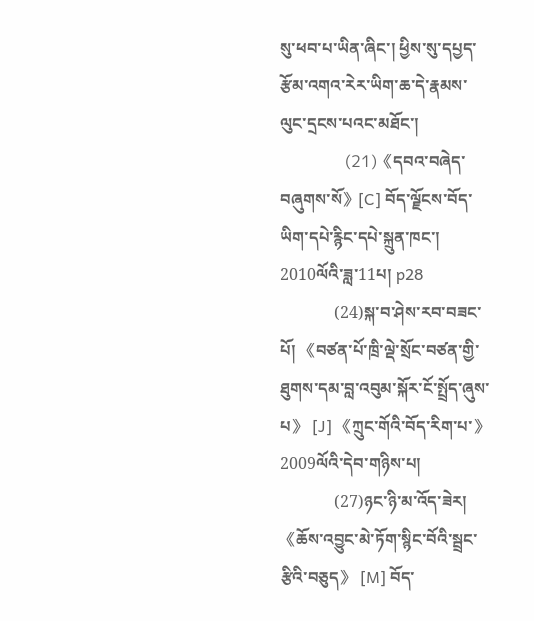སུ་ཕབ་པ་ཡིན་ཞིང་། ཕྱིས་སུ་དཔྱད་རྩོམ་འགའ་རེར་ཡིག་ཆ་དེ་རྣམས་ལུང་དྲངས་པའང་མཐོང་།
             (21)《དབའ་བཞེད་བཞུགས་སོ》[C] བོད་ལྗོངས་བོད་ཡིག་དཔེ་རྙིང་དཔེ་སྐྲུན་ཁང་། 2010ལོའི་ཟླ་11པ། p28
             (24)སྐ་བ་ཤེས་རབ་བཟང་པོ། 《བཙན་པོ་ཁྲི་ལྡེ་སྲོང་བཙན་གྱི་ཐུགས་དམ་བླ་འབུམ་སྐོར་ངོ་སྤྲོད་ཞུས་པ》 [J] 《ཀྲུང་གོའི་བོད་རིག་པ་》2009ལོའི་དེབ་གཉིས་པ།
             (27)ཉང་ཉི་མ་འོད་ཟེར། 《ཆོས་འབྱུང་མེ་ཏོག་སྙིང་བོའི་སྦྲང་རྩིའི་བཅུད》 [M] བོད་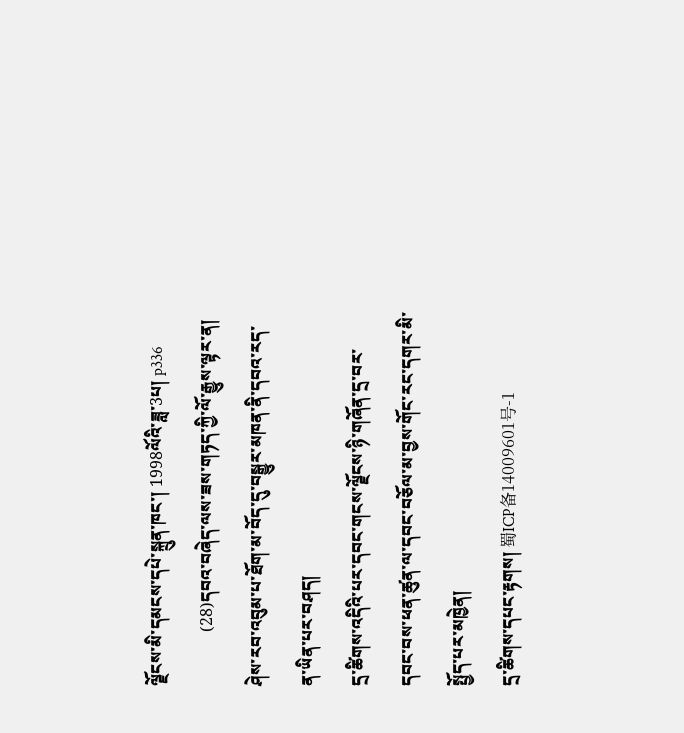ལྗོངས་མི་དམངས་དཔེ་སྐྲུན་ཁང་། 1998ལོའི་ཟླ་3པ། p336
             (28)དབའ་བཞེད་ལས་ཟས་གཏད་ཀྱི་ལོ་རྒྱུས་ལྟར་ན། ཤེས་རབ་འབུམ་པ་ཐོག་མ་བོད་དུ་བསྒྱུར་མཁན་ནི་དབའ་རད་ན་ཡིན་པར་བཤད།
དྲ་ཚིགས་འདིའི་པར་དབང་གངས་ལྗོངས་ཉི་གཞོན་དྲ་བར་དབང་བས་ཕན་ཚུན་ལ་དབང་བཅོལ་མ་བྱས་གོང་རང་དགར་མི་སྤྱོད་པར་མཁྱེན།
དྲ་ཚིགས་དཔང་རྟགས། 蜀ICP备14009601号-1